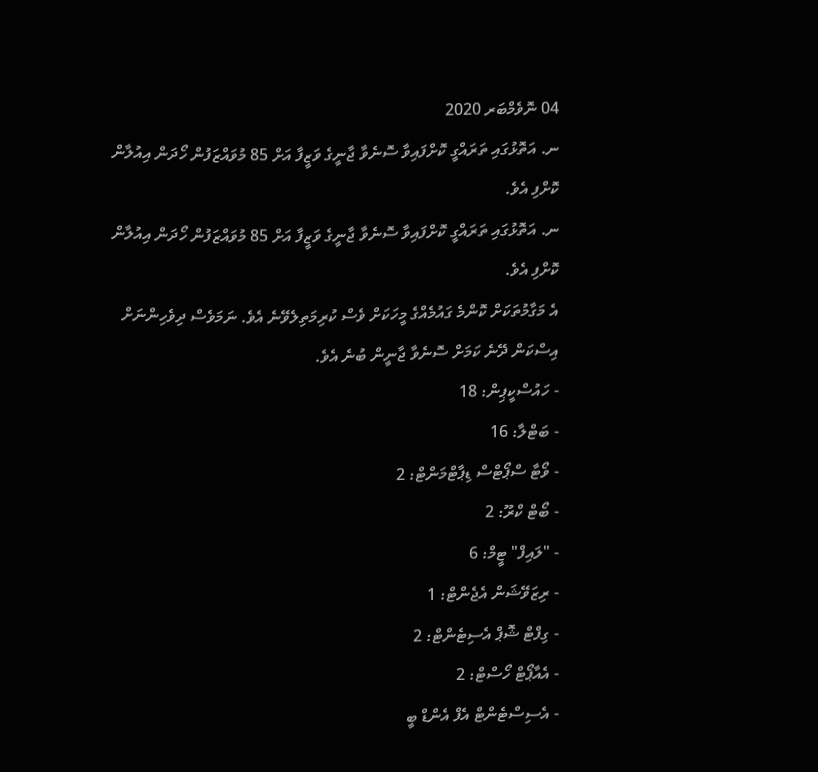04 ނޮވެމްބަރ 2020
ނ. އަތޮޅުގައި ތަރައްގީ ކޮށްފައިވާ ސޮނެވާ ޖާނީގެ ވަޒީފާ އަށް 85 މުވައްޒަފުން ހޯދަން އިއުލާން ކޮށްފި އެވެ.
ނ. އަތޮޅުގައި ތަރައްގީ ކޮށްފައިވާ ސޮނެވާ ޖާނީގެ ވަޒީފާ އަށް 85 މުވައްޒަފުން ހޯދަން އިއުލާން ކޮށްފި އެވެ.
އެ މަގާމުތަކަށް ކޮންމެ ގައުމެއްގެ މީހަކަށް ވެސް ކުރިމަތިލެވޭނެ އެވެ. ނަމަވެސް ދިވެހިންނަށް އިސްކަން ދޭނެ ކަމަށް ސޮނެވާ ޖާނީން ބުނެ އެވެ.
- ހައުސްކީޕިން: 18
- ބަޓްލާ: 16
- ވޯޓާ ސްޕޯޓްސް ޑިޕާޓްމަންޓް: 2
- ބޯޓް ކްރޫ: 2
- "ލައިފް" ޓީމް: 6
- ރިޒަވޭޝަން އެޖެންޓް: 1
- ގިފްޓް ޝޮޕް އެސިޓެންޓް: 2
- އެއާޕޯޓް ހޯސްޓް: 2
- އެސިސްޓެންޓް އެފް އެންޑް ބީ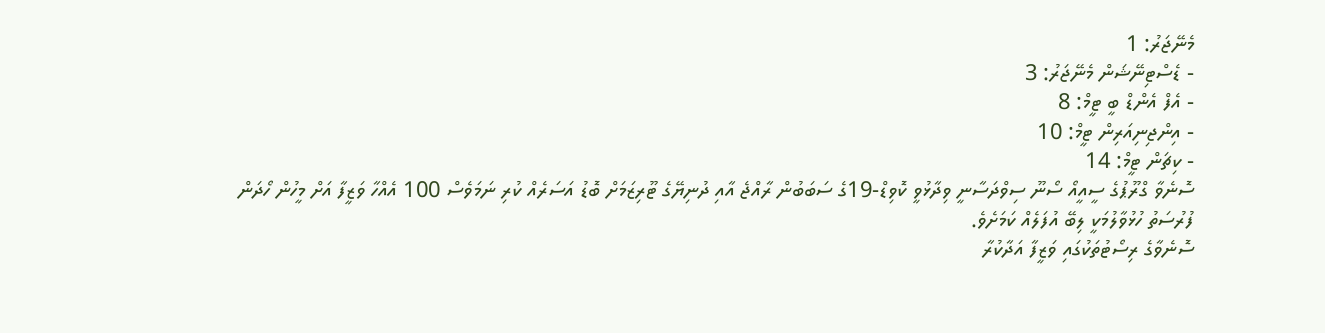މެނޭޖަރު: 1
- ޑެސްޓިނޭޝަން މެނޭޖަރު: 3
- އެފް އެންޑް ބީ ޓީމް: 8
- އިންޖިނިއަރިން ޓީމް: 10
- ކިޗަން ޓީމް: 14
ސޮނެވާ ގްރޫޕުގެ ސީއީއޯ ސޯނޫ ސިވްދަސާނީ ވިދާޅުވީ ކޮވިޑް-19ގެ ސަބަބުން ރާއްޖެ އާއި ދުނިޔޭގެ ޓޫރިޒަމަށް ބޮޑު އަސަރެއް ކުރި ނަމަވެސް 100 އެއްހާ ވަޒީފާ އަށް މީހުން ހޯދަން ފުރުސަތު ހުޅުވާލުމަކީ ލިބޭ އުފަލެއް ކަމަށެވެ.
ސޮނެވާގެ ރިސޯޓުތަކުގައި ވަޒީފާ އަދާކުރާ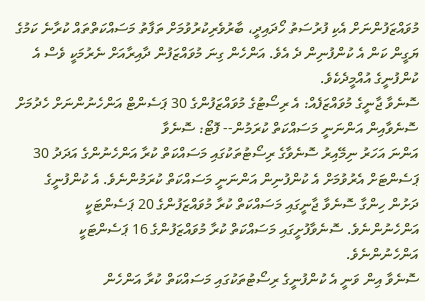މުވައްޒަފުންނަށް އެކި ފުރުސަތު ހޯދައިދީ، ބާރުވެރިކުރުވުމަށް ތަފާތު މަސައްކަތްތައް ކުރާނެ ކަމުގެ ޔަގީން ކަން އެ ކުންފުނިން ދެ އެވެ. އަންހެން ގިނަ މުވައްޒަފުން ދާއިރާއަށް ނެރުމަކީ ވެސް އެ ކުންފުނީގެ އުއްމީދެކެވެ.
ސޮނެވާ ޖާނީގެ މުވައްޒަފެއް: އެ ރިސޯޓުގެ މުވައްޒަފުންގެ 30 ޕަސެންޓް އަންހެނުންނަށް ހެދުމަށް ސޮނެވާއިން އަންނަނީ މަސައްކަތް ކުރަމުން-- ފޮޓޯ: ސޮނެވާ
އަންނަ އަހަރު ނިމޭއިރު ސޮނެވާގެ ރިސޯޓުތަކުގައި މަސައްކަތް ކުރާ އަންހެނުންގެ އަދަދު 30 ޕަސެންޓަށް އެރުވުމަށް އެ ކުންފުނިން އަންނަނީ މަސައްކަތް ކުރަމުންނެވެ. އެ ކުންފުނީގެ ދަށުން ހިންގާ ސޮނެވާ ޖާނީގައި މަސައްކަތް ކުރާ މުވައްޒަފުންގެ 20 ޕަސެންޓަކީ އަންހެނުންނެވެ. ސޮނެވާފުށީގައި މަސައްކަތް ކުރާ މުވައްޒަފުންގެ 16 ޕަސެންޓަކީ އަންހެނުންނެވެ.
ސޮނެވާ އިން ވަނީ އެ ކުންފުނީގެ ރިސޯޓުތަކުގައި މަސައްކަތް ކުރާ އަންހެން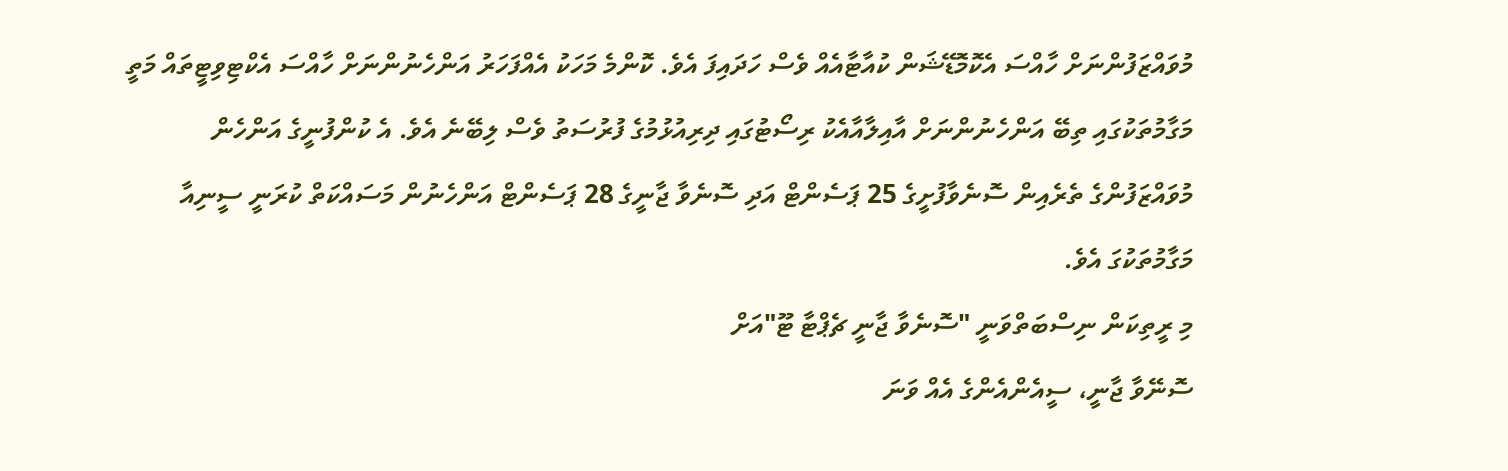މުވައްޒަފުންނަށް ހާއްސަ އެކޮމޮޑޭޝަން ކުއާޓާއެއް ވެސް ހަދައިފަ އެވެ. ކޮންމެ މަހަކު އެއްފަހަރު އަންހެނުންނަށް ހާއްސަ އެކްޓިވިޓީތައް މަތީ މަގާމުތަކުގައި ތިބޭ އަންހެނުންނަށް އާއިލާއާއެކު ރިސޯޓުގައި ދިރިއުޅުމުގެ ފުރުސަތު ވެސް ލިބޭނެ އެވެ. އެ ކުންފުނީގެ އަންހެން މުވައްޒަފުންގެ ތެރެއިން ސޮނެވާފުށީގެ 25 ޕަސެންޓް އަދި ސޮނެވާ ޖާނީގެ 28 ޕަސެންޓް އަންހެނުން މަސައްކަތް ކުރަނީ ސީނިއާ މަގާމުތަކުގަ އެވެ.
މި ރީތިކަން ނިސްބަތްވަނީ "ސޮނެވާ ޖާނީ ޗެޕްޓާ ޓޫ"އަށް
ސޮނޭވާ ޖާނީ، ސީއެންއެންގެ އެއް ވަނަ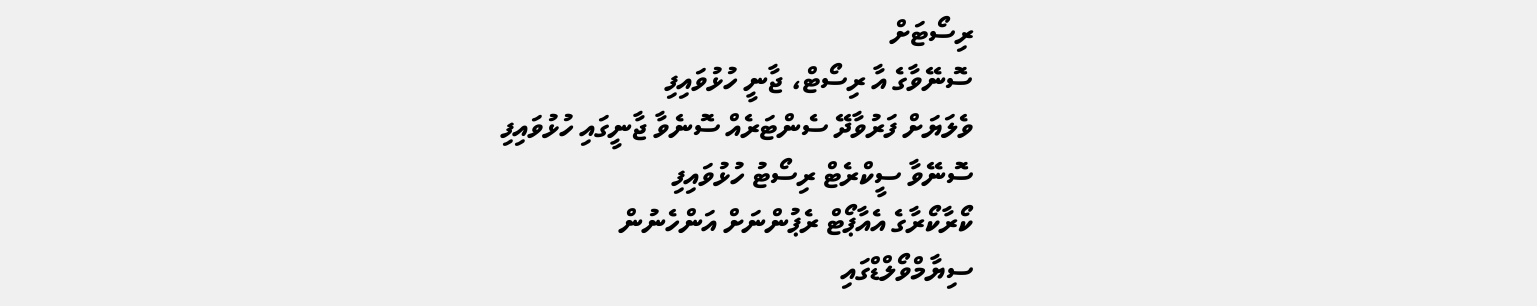ރިސޯޓަށް
ސޮނޭވާގެ އާ ރިސޯޓް، ޖާނީ ހުޅުވައިފި
ވެލަޔަށް ފަރުވާދޭ ސެންޓަރެއް ސޮނެވާ ޖާނީގައި ހުޅުވައިފި
ސޮނޭވާ ސީކްރެޓް ރިސޯޓު ހުޅުވައިފި
ކޯރާކޯރާގެ އެއާޕޯޓް ރެޕުންނަށް އަންހެނުން
ސިޔާމްވޯލްޑްގައި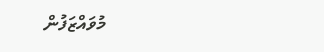މުވައްޒަފުން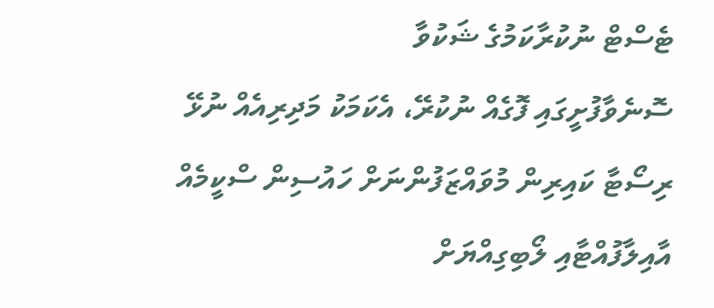ޓެސްޓް ނުކުރާކަމުގެ ޝަކުވާ
ސޮނެވާފުށީގައި ފޮގެއް ނުކުރޭ، އެކަމަކު މަދިރިއެއް ނުޅޭ
ރިސޯޓާ ކައިރިން މުވައްޒަފުންނަށް ހައުސިން ސްކީމެއް
އާއިލާފުއްޓާއި ލޯބިގިއްޔަށް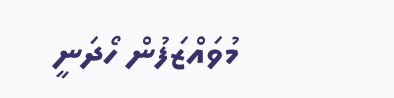މުވައްޒަފުން ހޯދަނީ